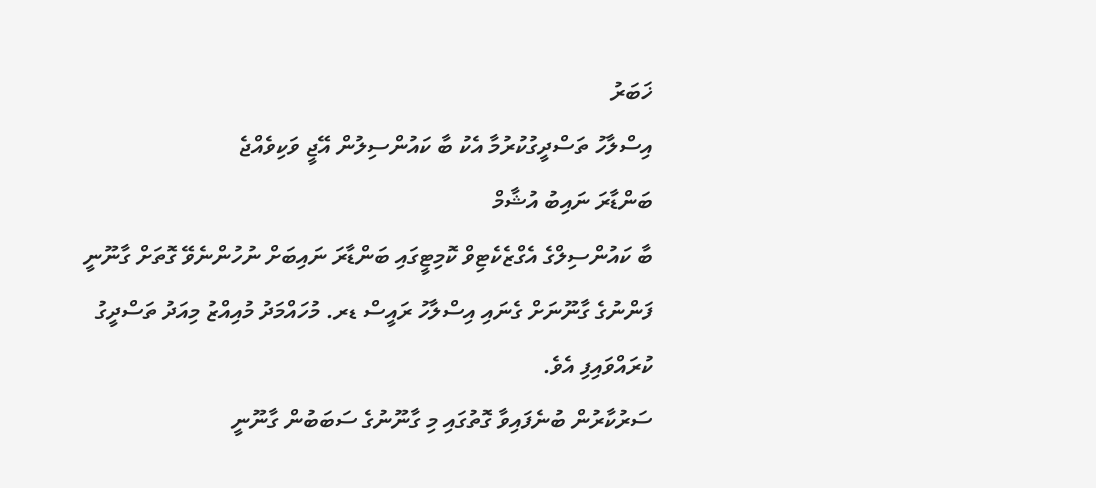ޚަބަރު
އިސްލާހު ތަސްދީގުކުރުމާ އެކު ބާ ކައުންސިލުން އޭޖީ ވަކިވެއްޖެ
ބަންޑާރަ ނައިބު އުޝާމް
ބާ ކައުންސިލްގެ އެގްޒެކެޓިވް ކޮމިޓީގައި ބަންޑާރަ ނައިބަށް ނުހުންނެވޭ ގޮތަށް ގާނޫނީ ފަންނުގެ ގާނޫނަށް ގެނައި އިސްލާހު ރައީސް ޑރ. މުހައްމަދު މުއިއްޒު މިއަދު ތަސްދީގު ކުރައްވައިފި އެވެ.
ސަރުކާރުން ބުނެފައިވާ ގޮތުގައި މި ގާނޫނުގެ ސަބަބުން ގާނޫނީ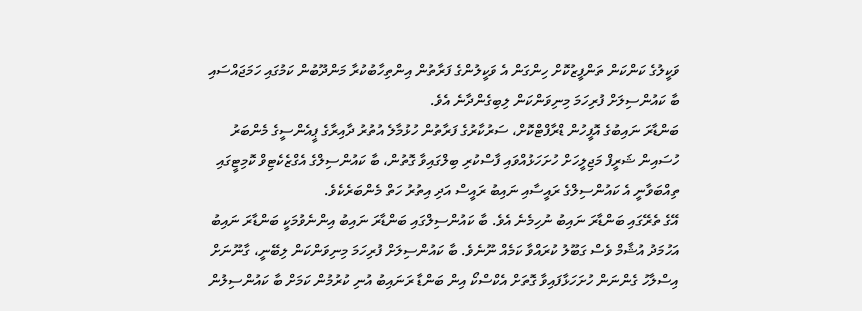ވަކީލުގެ ކަންކަން ތަންފީޒުކޮށް ހިންގަން އެ ވަކީލުންގެ ފަރާތުން އިންތިހާބުކުރާ މަންދޫބުން ކަމުގައި ހަމަޖައްސައި ބާ ކައުންސިލަށް ފުރިހަމަ މިނިވަންކަން ލިބިގެންދާނެ އެވެ.
ބަންޑާރަ ނައިބުގެ އޮފީހުން ޑްރާފްޓްކޮށް، ސަރުކާރުގެ ފަރާތުން ހުޅުމާލެ އުތުރު ދާއިރާގެ ޕީއެންސީގެ މެންބަރު ހުސައިން ޝަރީފް މަޖިލީހަށް ހުށަހަޅުއްވައި ފާސްކުރި ބިލްގައިވާ ގޮތުން، ބާ ކައުންސިލްގެ އެގްޒެކެޓިވް ކޮމިޓީގައި ތިއްބަވާނީ އެ ކައުންސިލްގެ ރައީސާއި ނައިބު ރައީސް އަދި އިތުރު ހަތް މެންބަރެކެވެ.
އޭގެ ތެރޭގައި ބަންޑާރަ ނައިބު ނުހިމެނެ އެވެ. ބާ ކައުންސިލްގައި ބަންޑާރަ ނައިބު އިންނެވުމަކީ ބަންޑާރަ ނައިބު އަހުމަދު އުޝާމް ވެސް ގަބޫލު ކުރައްވާ ކަމެއް ނޫނެވެ. ބާ ކައުންސިލަށް ފުރިހަމަ މިނިވަންކަން ލިބޭނީ، ގާނޫނަށް އިސްލާހު ގެންނަން ހުށަހަޅާފައިވާ ގޮތަށް އެކްސްކޯ އިން ބަންޑާ ރަނައިބު އުނި ކުރުމުން ކަމަށް ބާ ކައުންސިލުން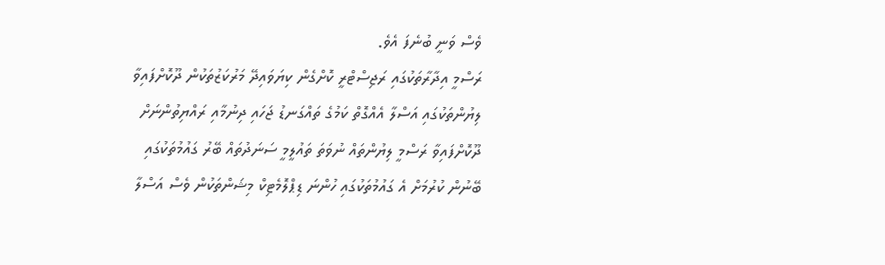ވެސް ވަނީ ބުނެފަ އެވެ.
ރަސްމީ އިދާރާތަކުގައި ރަޖިސްޓްރީ ކޮށްގެން ކިޔަވައިދޭ މަރުކަޒުތަކުން ދޫކޮށްފައިވާ ލިޔުންތަކުގައި އަސްލާ އެއްގޮތް ކަމުގެ ތައްގަނޑު ޖަހައި ދިނުމާއި ރައްޔިތުންނަށް ދޫކޮށްފައިވާ ރަސްމީ ލިޔުންތައް ނުވަތަ ތައުލީމީ ސަނަދުތައް ބޭރު ގައުމުތަކުގައި ބޭނުން ކުރުމަށް އެ ގައުމުތަކުގައި ހުންނަ ޑިޕްލޮމެޓިކް މިޝަންތަކުން ވެސް އަސްލާ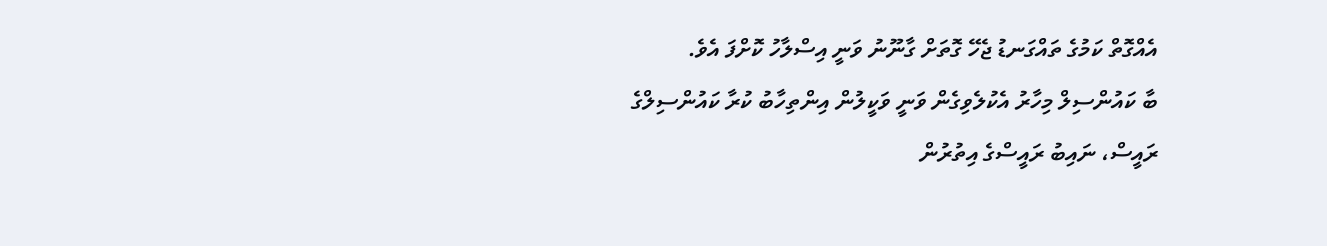އެއްގޮތް ކަމުގެ ތައްގަނޑު ޖެހޭ ގޮތަށް ގާނޫނު ވަނީ އިސްލާހު ކޮށްފަ އެވެ.
ބާ ކައުންސިލް މިހާރު އެކުލެވިގެން ވަނީ ވަކީލުން އިންތިހާބު ކުރާ ކައުންސިލްގެ ރައީސް، ނައިބު ރައީސްގެ އިތުރުން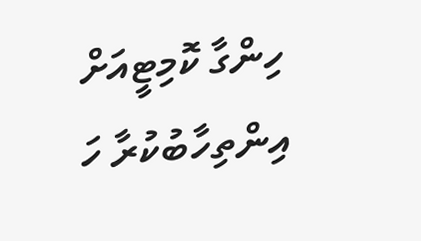ހިންގާ ކޮމިޓީއަށް އިންތިހާބުކުރާ ހަ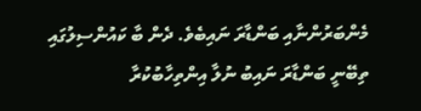މެންބަރުންނާއި ބަންޑާރަ ނައިބެވެ. ދެން ބާ ކައުންސިލުގައި ތިބޭނީ ބަންޑާރަ ނައިބު ނުލާ އިންތިހާބުކުރާ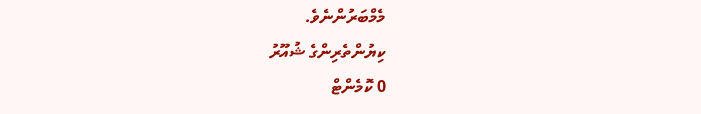މެމްބަރުންނެވެ.
ކިޔުންތެރިންގެ ޝުއޫރު
0 ކޮމެންޓް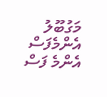މަގުބޫލު
އެންމެފަސް
އެންމެ ފަސް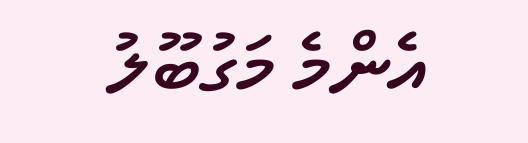އެންމެ މަގުބޫލު